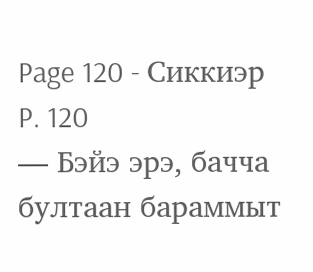Page 120 - Сиккиэр
P. 120
— Бэйэ эрэ, бачча бултаан бараммыт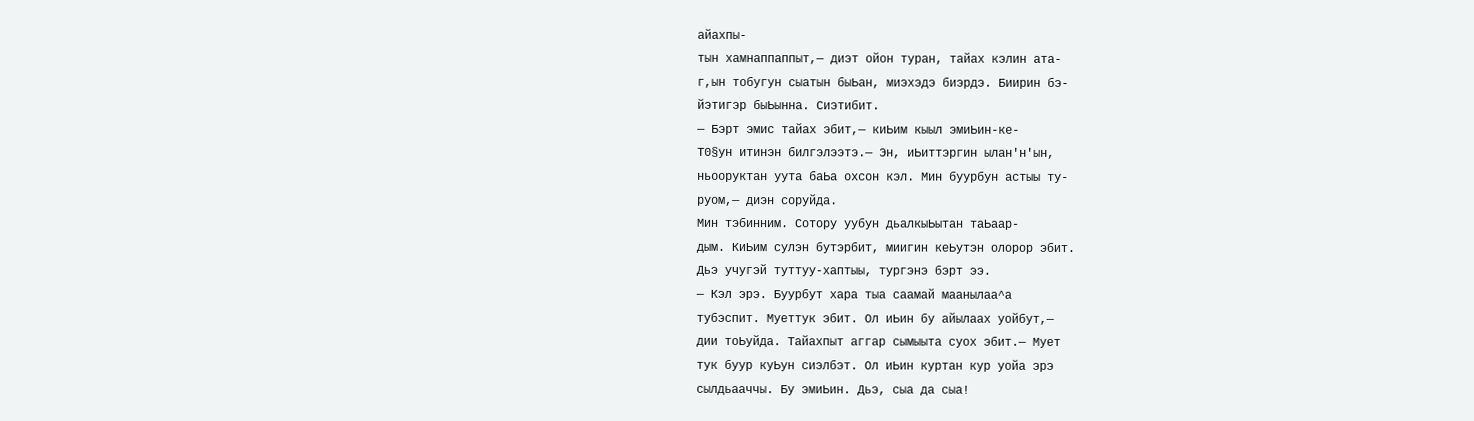айахпы-
тын хамнаппаппыт,— диэт ойон туран, тайах кэлин ата-
г,ын тобугун сыатын быЬан, миэхэдэ биэрдэ. Биирин бэ-
йэтигэр быЬынна. Сиэтибит.
— Бэрт эмис тайах эбит,— киЬим кыыл эмиЬин-ке-
Т0§ун итинэн билгэлээтэ.— Эн, иЬиттэргин ылан'н'ын,
ньооруктан уута баЬа охсон кэл. Мин буурбун астыы ту-
руом,— диэн соруйда.
Мин тэбинним. Сотору уубун дьалкыЬытан таЬаар-
дым. КиЬим сулэн бутэрбит, миигин кеЬутэн олорор эбит.
Дьэ учугэй туттуу-хаптыы, тургэнэ бэрт ээ.
— Кэл эрэ. Буурбут хара тыа саамай маанылаа^а
тубэспит. Муеттук эбит. Ол иЬин бу айылаах уойбут,—
дии тоЬуйда. Тайахпыт аггар сымыыта суох эбит.— Мует
тук буур куЬун сиэлбэт. Ол иЬин куртан кур уойа эрэ
сылдьааччы. Бу эмиЬин. Дьэ, сыа да сыа!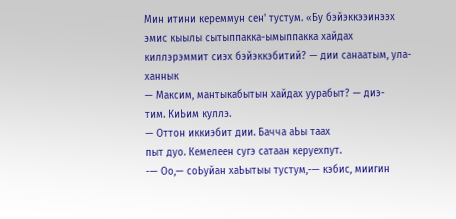Мин итини кереммун сен' тустум. «Бу бэйэккээинээх
эмис кыылы сытыппакка-ымыппакка хайдах
киллэрэммит сиэх бэйэккэбитий? — дии санаатым, ула-
ханнык
— Максим, мантыкабытын хайдах уурабыт? — диэ-
тим. КиЬим куллэ.
— Оттон иккиэбит дии. Бачча аЬы таах
пыт дуо. Кемелеен сугэ сатаан керуехпут.
-— Оо,— соЬуйан хаЬытыы тустум,-— кэбис, миигин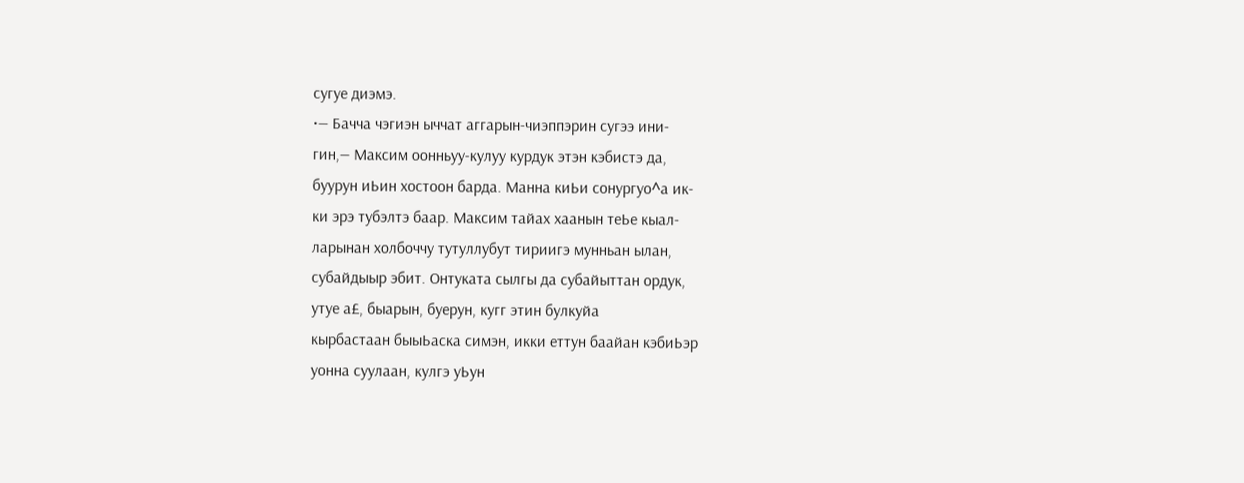сугуе диэмэ.
•— Бачча чэгиэн ыччат аггарын-чиэппэрин сугээ ини-
гин,— Максим оонньуу-кулуу курдук этэн кэбистэ да,
буурун иЬин хостоон барда. Манна киЬи сонургуо^а ик-
ки эрэ тубэлтэ баар. Максим тайах хаанын теЬе кыал-
ларынан холбоччу тутуллубут тириигэ мунньан ылан,
субайдыыр эбит. Онтуката сылгы да субайыттан ордук,
утуе а£, быарын, буерун, кугг этин булкуйа
кырбастаан быыЬаска симэн, икки еттун баайан кэбиЬэр
уонна суулаан, кулгэ уЬун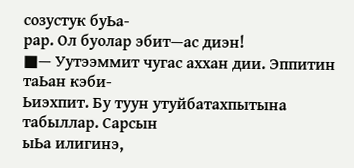созустук буЬа-
рар. Ол буолар эбит—ас диэн!
■— Уутээммит чугас аххан дии. Эппитин таЬан кэби-
Ьиэхпит. Бу туун утуйбатахпытына табыллар. Сарсын
ыЬа илигинэ,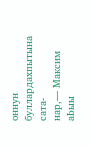оннун буллардахпытына сата-
нар,— Максим аЬыы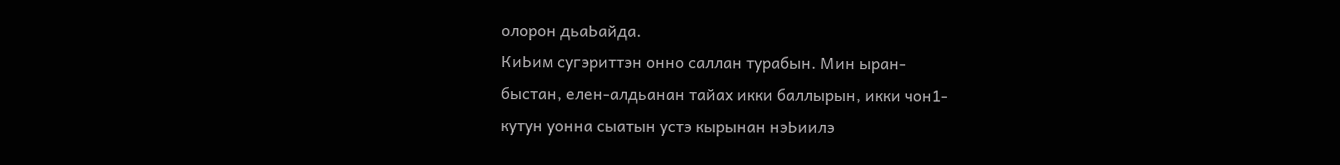олорон дьаЬайда.
КиЬим сугэриттэн онно саллан турабын. Мин ыран-
быстан, елен-алдьанан тайах икки баллырын, икки чон1-
кутун уонна сыатын устэ кырынан нэЬиилэ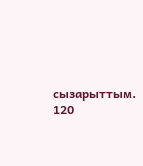сызарыттым.
120